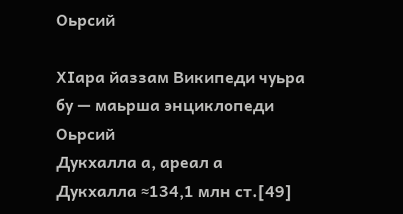Оьрсий

ХӀара йаззам Википеди чуьра бу — маьрша энциклопеди
Оьрсий
Дукхалла а, ареал а
Дукхалла ≈134,1 млн ст.[49]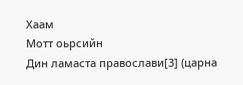Хаам
Мотт оьрсийн
Дин ламаста православи[3] (царна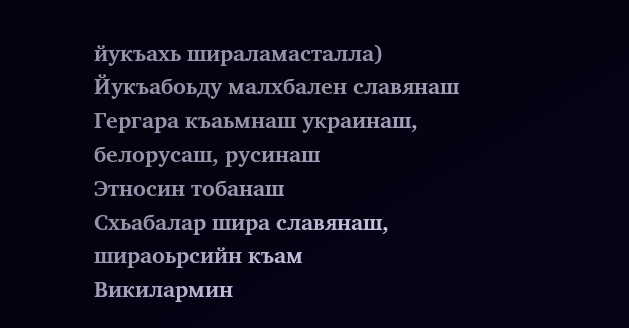йукъахь шираламасталла)
Йукъабоьду малхбален славянаш
Гергара къаьмнаш украинаш, белорусаш, русинаш
Этносин тобанаш
Схьабалар шира славянаш, шираоьрсийн къам
Викилармин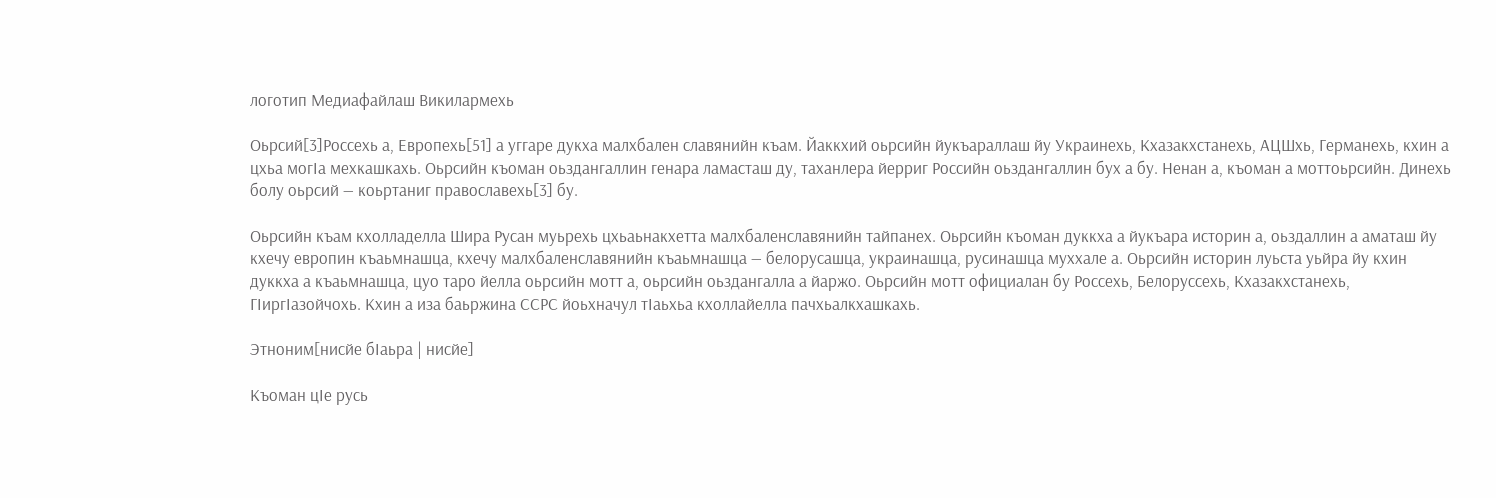логотип Медиафайлаш Викилармехь

Оьрсий[3]Россехь а, Европехь[51] а уггаре дукха малхбален славянийн къам. Йаккхий оьрсийн йукъараллаш йу Украинехь, Кхазакхстанехь, АЦШхь, Германехь, кхин а цхьа могӀа мехкашкахь. Оьрсийн къоман оьздангаллин генара ламасташ ду, таханлера йерриг Российн оьздангаллин бух а бу. Ненан а, къоман а моттоьрсийн. Динехь болу оьрсий — коьртаниг православехь[3] бу.

Оьрсийн къам кхолладелла Шира Русан муьрехь цхьаьнакхетта малхбаленславянийн тайпанех. Оьрсийн къоман дуккха а йукъара историн а, оьздаллин а аматаш йу кхечу европин къаьмнашца, кхечу малхбаленславянийн къаьмнашца — белорусашца, украинашца, русинашца муххале а. Оьрсийн историн луьста уьйра йу кхин дуккха а къаьмнашца, цуо таро йелла оьрсийн мотт а, оьрсийн оьздангалла а йаржо. Оьрсийн мотт официалан бу Россехь, Белоруссехь, Кхазакхстанехь, ГӀиргӀазойчохь. Кхин а иза баьржина ССРС йоьхначул тӀаьхьа кхоллайелла пачхьалкхашкахь.

Этноним[нисйе бӀаьра | нисйе]

Къоман цӀе русь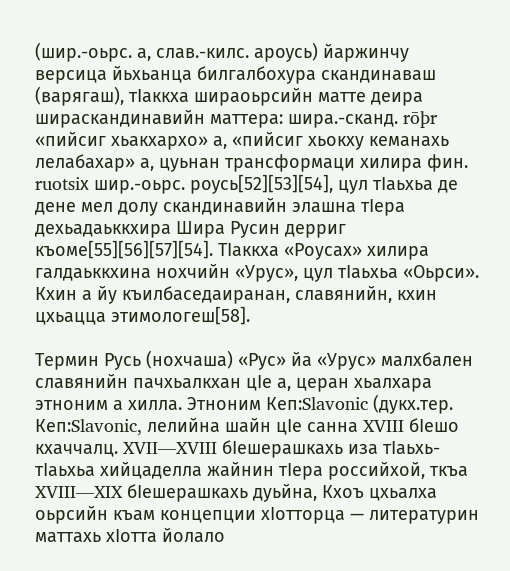(шир.-оьрс. а, слав.-килс. арѹсь) йаржинчу версица йьхьанца билгалбохура скандинаваш (варягаш), тӀаккха шираоьрсийн матте деира шираскандинавийн маттера: шира.-сканд. rōþr «пийсиг хьакхархо» а, «пийсиг хьокху кеманахь лелабахар» а, цуьнан трансформаци хилира фин. ruotsiх шир.-оьрс. рѹсь[52][53][54], цул тӀаьхьа де дене мел долу скандинавийн элашна тӀера дехьадаьккхира Шира Русин дерриг къоме[55][56][57][54]. ТӀаккха «Роусах» хилира галдаьккхина нохчийн «Урус», цул тӀаьхьа «Оьрси». Кхин а йу къилбаседаиранан, славянийн, кхин цхьацца этимологеш[58].

Термин Русь (нохчаша) «Рус» йа «Урус» малхбален славянийн пачхьалкхан цӀе а, церан хьалхара этноним а хилла. Этноним Кеп:Slavonic (дукх.тер. Кеп:Slavonic, лелийна шайн цӀе санна XVIII бӀешо кхаччалц. XVII—XVIII бӀешерашкахь иза тӀаьхь-тӀаьхьа хийцаделла жайнин тӀера российхой, ткъа XVIII—XIX бӀешерашкахь дуьйна, Кхоъ цхьалха оьрсийн къам концепции хӀотторца — литературин маттахь хӀотта йолало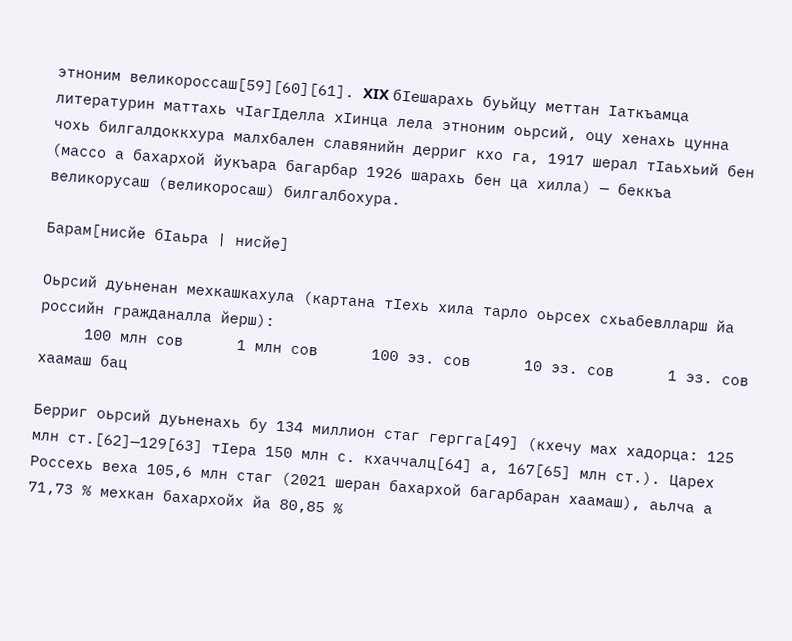этноним великороссаш[59][60][61]. XIX бӀешарахь буьйцу меттан Ӏаткъамца литературин маттахь чӀагӀделла хӀинца лела этноним оьрсий, оцу хенахь цунна чохь билгалдоккхура малхбален славянийн дерриг кхо га, 1917 шерал тӀаьхьий бен (массо а бахархой йукъара багарбар 1926 шарахь бен ца хилла) — беккъа великорусаш (великоросаш) билгалбохура.

Барам[нисйе бӀаьра | нисйе]

Оьрсий дуьненан мехкашкахула (картана тӀехь хила тарло оьрсех схьабевлларш йа российн гражданалла йерш):
     100 млн сов      1 млн сов      100 эз. сов      10 эз. сов      1 эз. сов      хаамаш бац

Берриг оьрсий дуьненахь бу 134 миллион стаг гергга[49] (кхечу мах хадорца: 125 млн ст.[62]—129[63] тӀера 150 млн с. кхаччалц[64] а, 167[65] млн ст.). Царех Россехь веха 105,6 млн стаг (2021 шеран бахархой багарбаран хаамаш), аьлча а 71,73 % мехкан бахархойх йа 80,85 %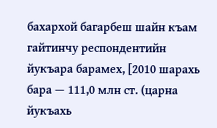бахархой багарбеш шайн къам гайтинчу респондентийн йукъара барамех, [2010 шарахь бара — 111,0 млн ст. (царна йукъахь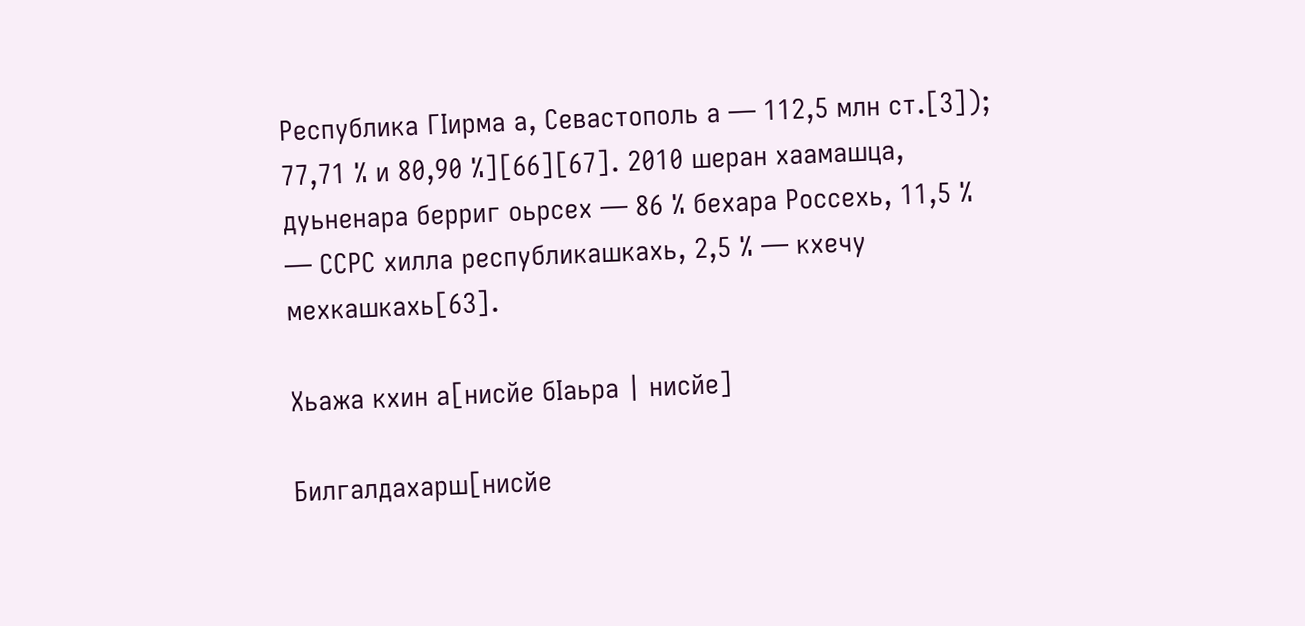Республика ГӀирма а, Севастополь а — 112,5 млн ст.[3]); 77,71 % и 80,90 %][66][67]. 2010 шеран хаамашца, дуьненара берриг оьрсех — 86 % бехара Россехь, 11,5 % — ССРС хилла республикашкахь, 2,5 % — кхечу мехкашкахь[63].

Хьажа кхин а[нисйе бӀаьра | нисйе]

Билгалдахарш[нисйе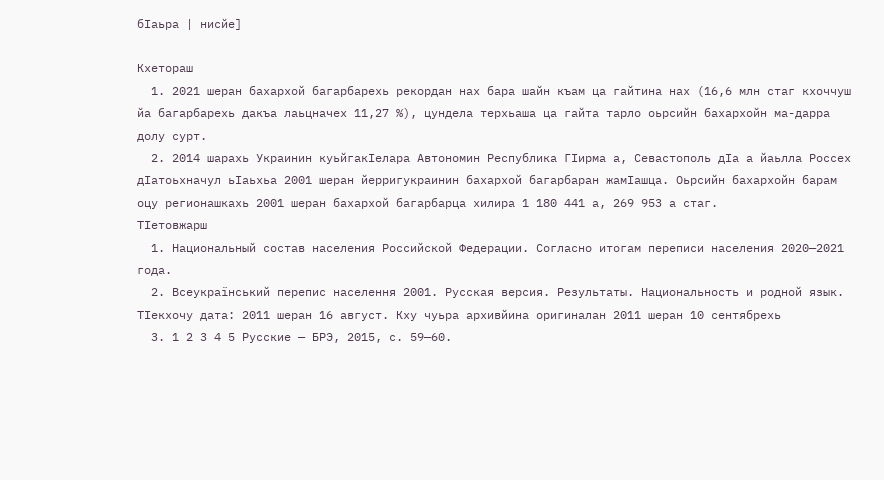бӀаьра | нисйе]

Кхетораш
  1. 2021 шеран бахархой багарбарехь рекордан нах бара шайн къам ца гайтина нах (16,6 млн стаг кхоччуш йа багарбарехь дакъа лаьцначех 11,27 %), цундела терхьаша ца гайта тарло оьрсийн бахархойн ма-дарра долу сурт.
  2. 2014 шарахь Украинин куьйгакӀелара Автономин Республика ГӀирма а, Севастополь дӀа а йаьлла Россех дӀатоьхначул ьӀаьхьа 2001 шеран йерригукраинин бахархой багарбаран жамӀашца. Оьрсийн бахархойн барам оцу регионашкахь 2001 шеран бахархой багарбарца хилира 1 180 441 а, 269 953 а стаг.
ТӀетовжарш
  1. Национальный состав населения Российской Федерации. Согласно итогам переписи населения 2020—2021 года.
  2. Всеукраїнський перепис населення 2001. Русская версия. Результаты. Национальность и родной язык. ТӀекхочу дата: 2011 шеран 16 август. Кху чуьра архивйина оригиналан 2011 шеран 10 сентябрехь
  3. 1 2 3 4 5 Русские — БРЭ, 2015, с. 59—60.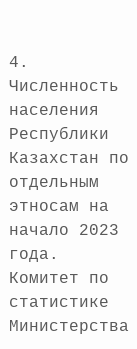4. Численность населения Республики Казахстан по отдельным этносам на начало 2023 года. Комитет по статистике Министерства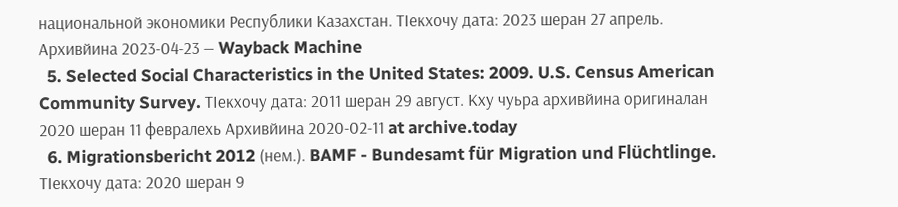национальной экономики Республики Казахстан. ТӀекхочу дата: 2023 шеран 27 апрель. Архивйина 2023-04-23 — Wayback Machine
  5. Selected Social Characteristics in the United States: 2009. U.S. Census American Community Survey. ТӀекхочу дата: 2011 шеран 29 август. Кху чуьра архивйина оригиналан 2020 шеран 11 февралехь Архивйина 2020-02-11 at archive.today
  6. Migrationsbericht 2012 (нем.). BAMF - Bundesamt für Migration und Flüchtlinge. ТӀекхочу дата: 2020 шеран 9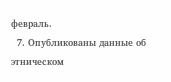февраль.
  7. Опубликованы данные об этническом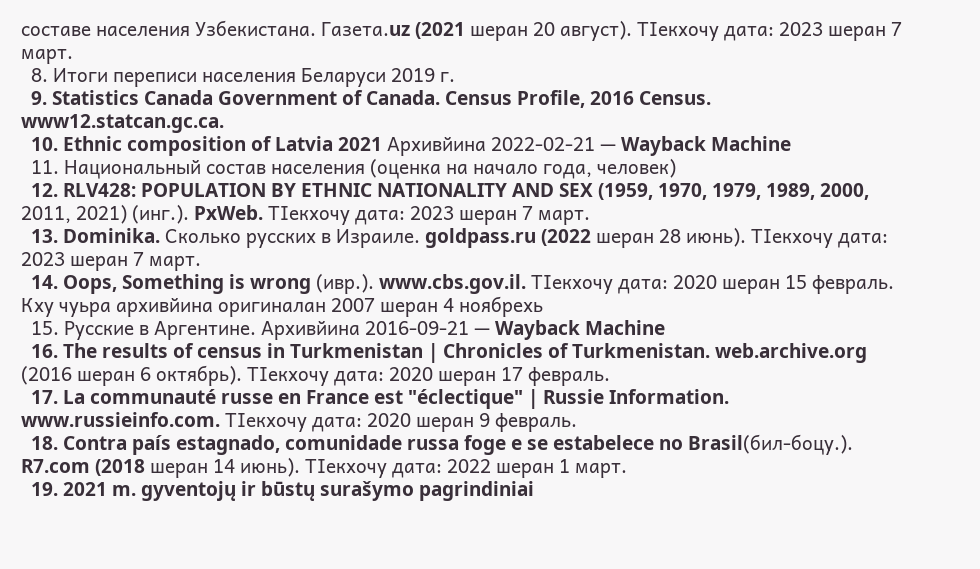составе населения Узбекистана. Газета.uz (2021 шеран 20 август). ТӀекхочу дата: 2023 шеран 7 март.
  8. Итоги переписи населения Беларуси 2019 г.
  9. Statistics Canada Government of Canada. Census Profile, 2016 Census. www12.statcan.gc.ca.
  10. Ethnic composition of Latvia 2021 Архивйина 2022-02-21 — Wayback Machine
  11. Национальный состав населения (оценка на начало года, человек)
  12. RLV428: POPULATION BY ETHNIC NATIONALITY AND SEX (1959, 1970, 1979, 1989, 2000, 2011, 2021) (инг.). PxWeb. ТӀекхочу дата: 2023 шеран 7 март.
  13. Dominika. Сколько русских в Израиле. goldpass.ru (2022 шеран 28 июнь). ТӀекхочу дата: 2023 шеран 7 март.
  14. Oops, Something is wrong (ивр.). www.cbs.gov.il. ТӀекхочу дата: 2020 шеран 15 февраль. Кху чуьра архивйина оригиналан 2007 шеран 4 ноябрехь
  15. Русские в Аргентине. Архивйина 2016-09-21 — Wayback Machine
  16. The results of census in Turkmenistan | Chronicles of Turkmenistan. web.archive.org (2016 шеран 6 октябрь). ТӀекхочу дата: 2020 шеран 17 февраль.
  17. La communauté russe en France est "éclectique" | Russie Information. www.russieinfo.com. ТӀекхочу дата: 2020 шеран 9 февраль.
  18. Contra país estagnado, comunidade russa foge e se estabelece no Brasil(бил-боцу.). R7.com (2018 шеран 14 июнь). ТӀекхочу дата: 2022 шеран 1 март.
  19. 2021 m. gyventojų ir būstų surašymo pagrindiniai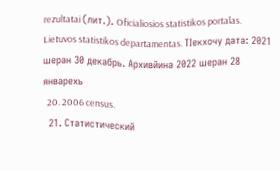rezultatai (лит.). Oficialiosios statistikos portalas. Lietuvos statistikos departamentas. ТӀекхочу дата: 2021 шеран 30 декабрь. Архивйина 2022 шеран 28 январехь
  20. 2006 census.
  21. Статистический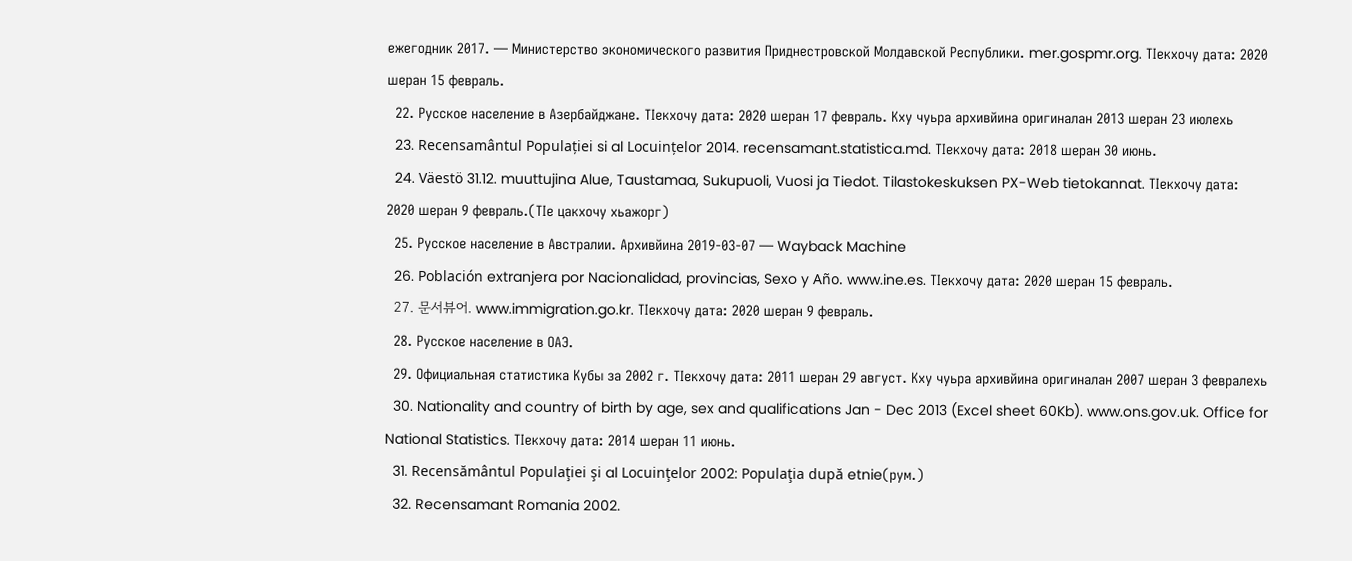ежегодник 2017. — Министерство экономического развития Приднестровской Молдавской Республики. mer.gospmr.org. ТӀекхочу дата: 2020 шеран 15 февраль.
  22. Русское население в Азербайджане. ТӀекхочу дата: 2020 шеран 17 февраль. Кху чуьра архивйина оригиналан 2013 шеран 23 июлехь
  23. Recensamântul Populației si al Locuințelor 2014. recensamant.statistica.md. ТӀекхочу дата: 2018 шеран 30 июнь.
  24. Väestö 31.12. muuttujina Alue, Taustamaa, Sukupuoli, Vuosi ja Tiedot. Tilastokeskuksen PX-Web tietokannat. ТӀекхочу дата: 2020 шеран 9 февраль.(ТӀе цакхочу хьажорг)
  25. Русское население в Австралии. Архивйина 2019-03-07 — Wayback Machine
  26. Población extranjera por Nacionalidad, provincias, Sexo y Año. www.ine.es. ТӀекхочу дата: 2020 шеран 15 февраль.
  27. 문서뷰어. www.immigration.go.kr. ТӀекхочу дата: 2020 шеран 9 февраль.
  28. Русское население в ОАЭ.
  29. Официальная статистика Кубы за 2002 г. ТӀекхочу дата: 2011 шеран 29 август. Кху чуьра архивйина оригиналан 2007 шеран 3 февралехь
  30. Nationality and country of birth by age, sex and qualifications Jan - Dec 2013 (Excel sheet 60Kb). www.ons.gov.uk. Office for National Statistics. ТӀекхочу дата: 2014 шеран 11 июнь.
  31. Recensământul Populaţiei şi al Locuinţelor 2002: Populaţia după etnie(рум.)
  32. Recensamant Romania 2002.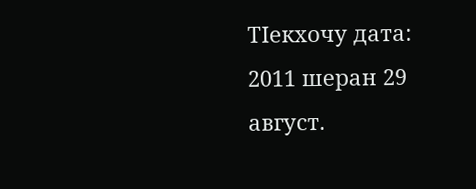ТӀекхочу дата: 2011 шеран 29 август.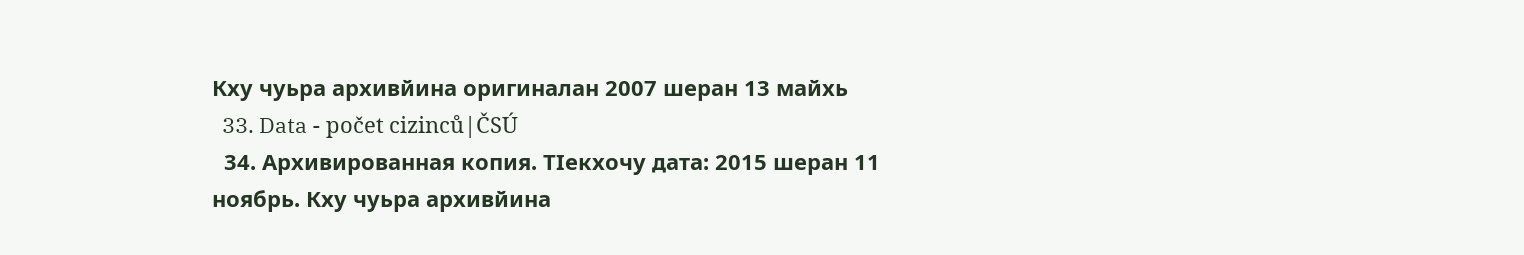Кху чуьра архивйина оригиналан 2007 шеран 13 майхь
  33. Data - počet cizinců|ČSÚ
  34. Архивированная копия. ТӀекхочу дата: 2015 шеран 11 ноябрь. Кху чуьра архивйина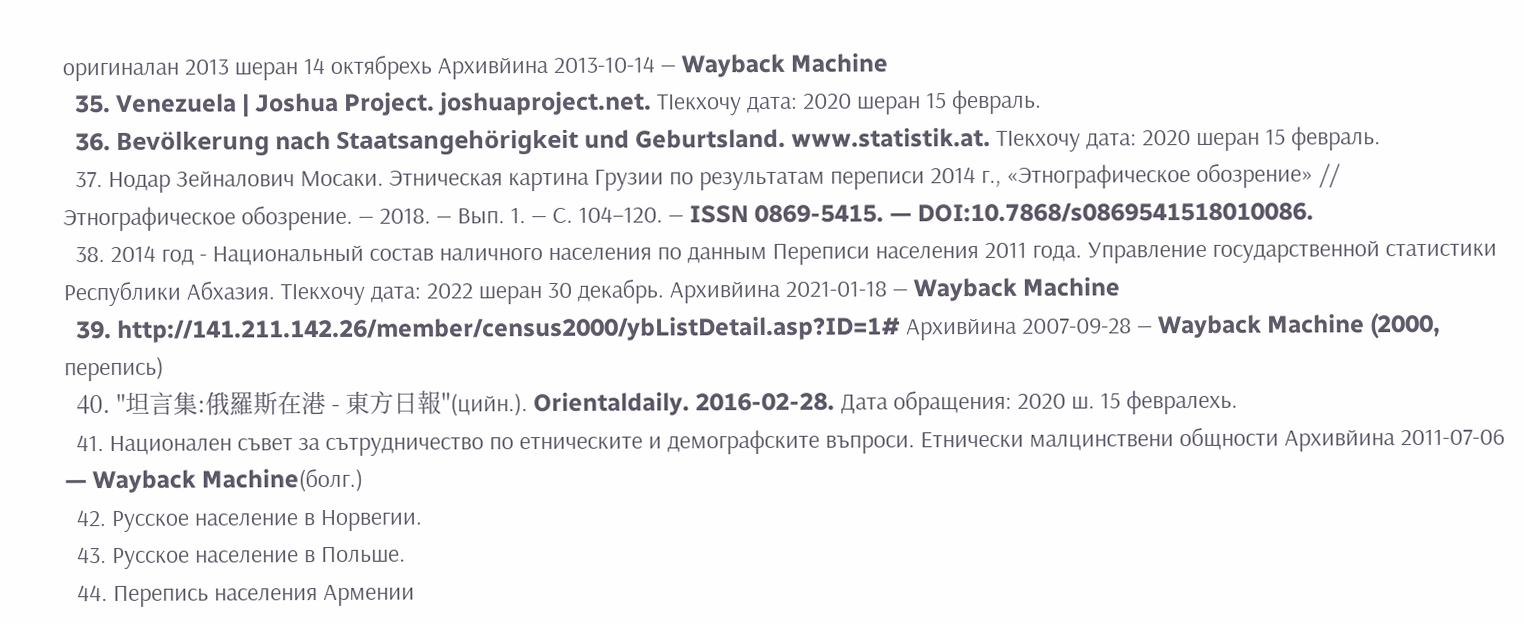оригиналан 2013 шеран 14 октябрехь Архивйина 2013-10-14 — Wayback Machine
  35. Venezuela | Joshua Project. joshuaproject.net. ТӀекхочу дата: 2020 шеран 15 февраль.
  36. Bevölkerung nach Staatsangehörigkeit und Geburtsland. www.statistik.at. ТӀекхочу дата: 2020 шеран 15 февраль.
  37. Нодар Зейналович Мосаки. Этническая картина Грузии по результатам переписи 2014 г., «Этнографическое обозрение» // Этнографическое обозрение. — 2018. — Вып. 1. — С. 104–120. — ISSN 0869-5415. — DOI:10.7868/s0869541518010086.
  38. 2014 год - Национальный состав наличного населения по данным Переписи населения 2011 года. Управление государственной статистики Республики Абхазия. ТӀекхочу дата: 2022 шеран 30 декабрь. Архивйина 2021-01-18 — Wayback Machine
  39. http://141.211.142.26/member/census2000/ybListDetail.asp?ID=1# Архивйина 2007-09-28 — Wayback Machine (2000, перепись)
  40. "坦言集:俄羅斯在港 - 東方日報"(цийн.). Orientaldaily. 2016-02-28. Дата обращения: 2020 ш. 15 февралехь.
  41. Национален съвет за сътрудничество по етническите и демографските въпроси. Етнически малцинствени общности Архивйина 2011-07-06 — Wayback Machine(болг.)
  42. Русское население в Норвегии.
  43. Русское население в Польше.
  44. Перепись населения Армении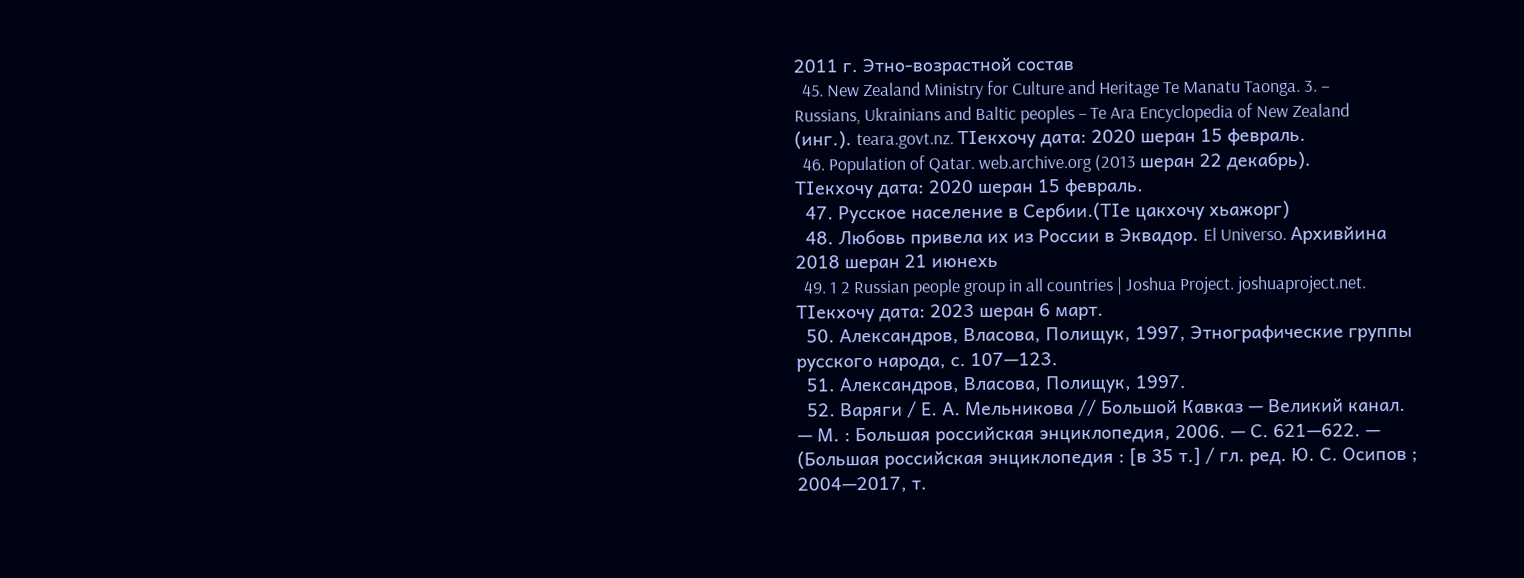2011 г. Этно-возрастной состав
  45. New Zealand Ministry for Culture and Heritage Te Manatu Taonga. 3. – Russians, Ukrainians and Baltic peoples – Te Ara Encyclopedia of New Zealand (инг.). teara.govt.nz. ТӀекхочу дата: 2020 шеран 15 февраль.
  46. Population of Qatar. web.archive.org (2013 шеран 22 декабрь). ТӀекхочу дата: 2020 шеран 15 февраль.
  47. Русское население в Сербии.(ТӀе цакхочу хьажорг)
  48. Любовь привела их из России в Эквадор. El Universo. Архивйина 2018 шеран 21 июнехь
  49. 1 2 Russian people group in all countries | Joshua Project. joshuaproject.net. ТӀекхочу дата: 2023 шеран 6 март.
  50. Александров, Власова, Полищук, 1997, Этнографические группы русского народа, с. 107—123.
  51. Александров, Власова, Полищук, 1997.
  52. Варяги / Е. А. Мельникова // Большой Кавказ — Великий канал. — М. : Большая российская энциклопедия, 2006. — С. 621—622. — (Большая российская энциклопедия : [в 35 т.] / гл. ред. Ю. С. Осипов ; 2004—2017, т.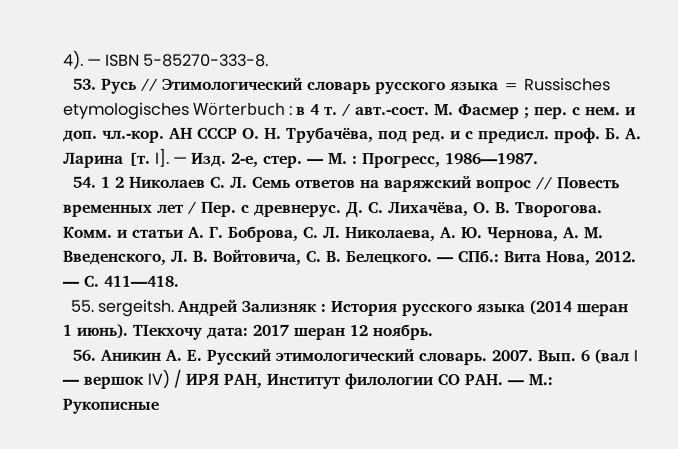4). — ISBN 5-85270-333-8.
  53. Русь // Этимологический словарь русского языка = Russisches etymologisches Wörterbuch : в 4 т. / авт.-сост. М. Фасмер ; пер. с нем. и доп. чл.‑кор. АН СССР О. Н. Трубачёва, под ред. и с предисл. проф. Б. А. Ларина [т. I]. — Изд. 2-е, стер. — М. : Прогресс, 1986—1987.
  54. 1 2 Николаев С. Л. Семь ответов на варяжский вопрос // Повесть временных лет / Пер. с древнерус. Д. С. Лихачёва, О. В. Творогова. Комм. и статьи А. Г. Боброва, С. Л. Николаева, А. Ю. Чернова, А. М. Введенского, Л. В. Войтовича, С. В. Белецкого. — СПб.: Вита Нова, 2012. — С. 411—418.
  55. sergeitsh. Андрей Зализняк : История русского языка (2014 шеран 1 июнь). ТӀекхочу дата: 2017 шеран 12 ноябрь.
  56. Аникин А. Е. Русский этимологический словарь. 2007. Вып. 6 (вал I — вершок IV) / ИРЯ РАН, Институт филологии СО РАН. — М.: Рукописные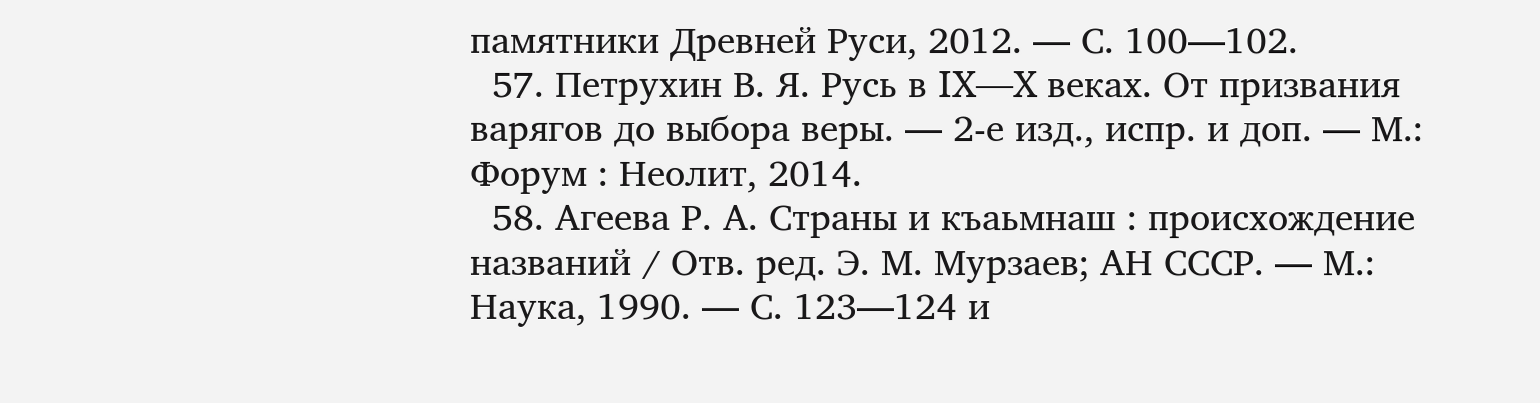памятники Древней Руси, 2012. — С. 100—102.
  57. Петрухин В. Я. Русь в IX—X веках. От призвания варягов до выбора веры. — 2-е изд., испр. и доп. — М.: Форум : Неолит, 2014.
  58. Агеева Р. А. Страны и къаьмнаш : происхождение названий / Отв. ред. Э. М. Мурзаев; АН СССР. — М.: Наука, 1990. — С. 123—124 и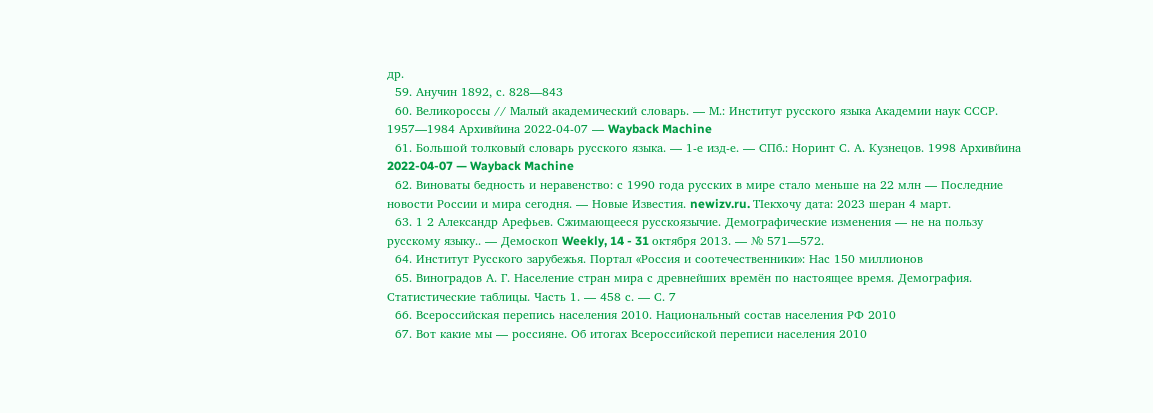др.
  59. Анучин 1892, с. 828—843
  60. Великороссы // Малый академический словарь. — М.: Институт русского языка Академии наук СССР. 1957—1984 Архивйина 2022-04-07 — Wayback Machine
  61. Большой толковый словарь русского языка. — 1-е изд-е. — СПб.: Норинт С. А. Кузнецов. 1998 Архивйина 2022-04-07 — Wayback Machine
  62. Виноваты бедность и неравенство: с 1990 года русских в мире стало меньше на 22 млн — Последние новости России и мира сегодня. — Новые Известия. newizv.ru. ТӀекхочу дата: 2023 шеран 4 март.
  63. 1 2 Александр Арефьев. Сжимающееся русскоязычие. Демографические изменения — не на пользу русскому языку.. — Демоскоп Weekly, 14 - 31 октября 2013. — № 571—572.
  64. Институт Русского зарубежья. Портал «Россия и соотечественники»: Нас 150 миллионов
  65. Виноградов А. Г. Население стран мира с древнейших времён по настоящее время. Демография. Статистические таблицы. Часть 1. — 458 с. — С. 7
  66. Всероссийская перепись населения 2010. Национальный состав населения РФ 2010
  67. Вот какие мы — россияне. Об итогах Всероссийской переписи населения 2010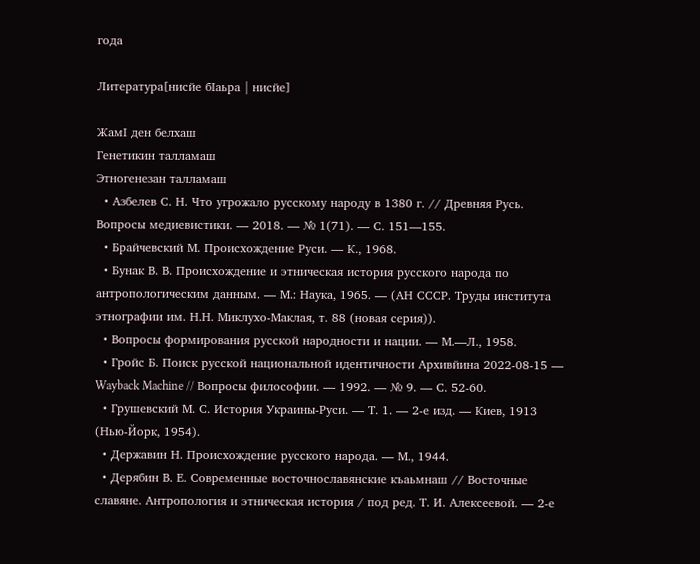года

Литература[нисйе бӀаьра | нисйе]

ЖамӀ ден белхаш
Генетикин талламаш
Этногенезан талламаш
  • Азбелев С. Н. Что угрожало русскому народу в 1380 г. // Древняя Русь. Вопросы медиевистики. — 2018. — № 1(71). — С. 151—155.
  • Брайчевский М. Происхождение Руси. — К., 1968.
  • Бунак В. В. Происхождение и этническая история русского народа по антропологическим данным. — М.: Наука, 1965. — (АН СССР. Труды института этнографии им. Н.Н. Миклухо-Маклая, т. 88 (новая серия)).
  • Вопросы формирования русской народности и нации. — М.—Л., 1958.
  • Гройс Б. Поиск русской национальной идентичности Архивйина 2022-08-15 — Wayback Machine // Вопросы философии. — 1992. — № 9. — С. 52-60.
  • Грушевский М. С. История Украины-Руси. — Т. 1. — 2-е изд. — Киев, 1913 (Нью-Йорк, 1954).
  • Державин Н. Происхождение русского народа. — М., 1944.
  • Дерябин В. Е. Современные восточнославянские къаьмнаш // Восточные славяне. Антропология и этническая история / под ред. Т. И. Алексеевой. — 2-е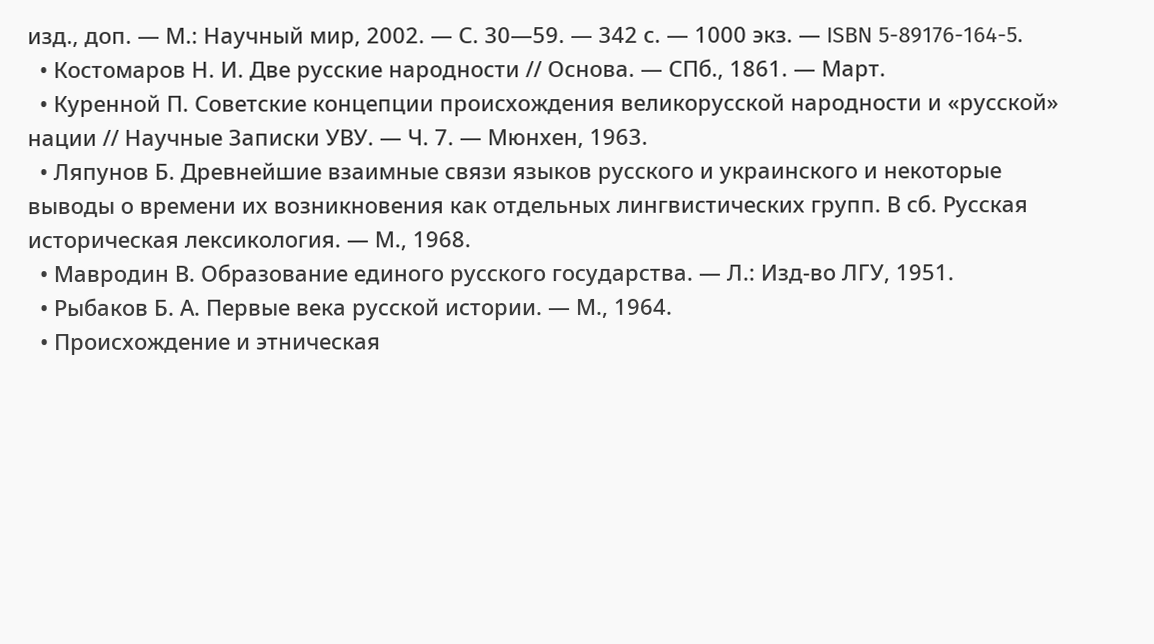изд., доп. — М.: Научный мир, 2002. — С. 30—59. — 342 с. — 1000 экз. — ISBN 5-89176-164-5.
  • Костомаров Н. И. Две русские народности // Основа. — СПб., 1861. — Март.
  • Куренной П. Советские концепции происхождения великорусской народности и «русской» нации // Научные Записки УВУ. — Ч. 7. — Мюнхен, 1963.
  • Ляпунов Б. Древнейшие взаимные связи языков русского и украинского и некоторые выводы о времени их возникновения как отдельных лингвистических групп. В сб. Русская историческая лексикология. — М., 1968.
  • Мавродин В. Образование единого русского государства. — Л.: Изд-во ЛГУ, 1951.
  • Рыбаков Б. А. Первые века русской истории. — М., 1964.
  • Происхождение и этническая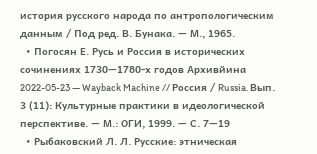история русского народа по антропологическим данным / Под ред. В. Бунака. — М., 1965.
  • Погосян Е. Русь и Россия в исторических сочинениях 1730—1780-х годов Архивйина 2022-05-23 — Wayback Machine // Россия / Russia. Вып. 3 (11): Культурные практики в идеологической перспективе. — М.: ОГИ, 1999. — С. 7—19
  • Рыбаковский Л. Л. Русские: этническая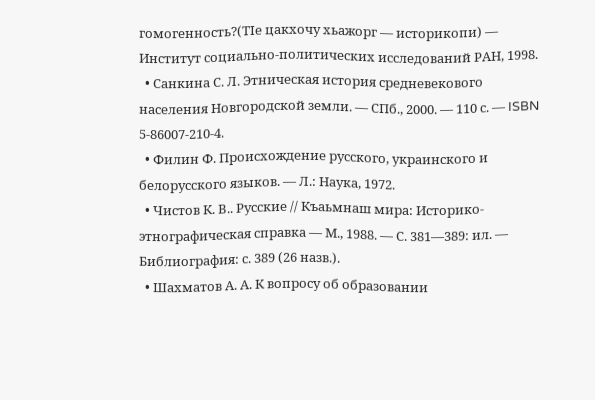гомогенность?(ТӀе цакхочу хьажорг — историкопи) — Институт социально-политических исследований РАН, 1998.
  • Санкина С. Л. Этническая история средневекового населения Новгородской земли. — СПб., 2000. — 110 с. — ISBN 5-86007-210-4.
  • Филин Ф. Происхождение русского, украинского и белорусского языков. — Л.: Наука, 1972.
  • Чистов К. В.. Русские // Къаьмнаш мира: Историко-этнографическая справка — М., 1988. — С. 381—389: ил. — Библиография: с. 389 (26 назв.).
  • Шахматов А. А. К вопросу об образовании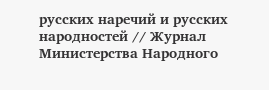русских наречий и русских народностей // Журнал Министерства Народного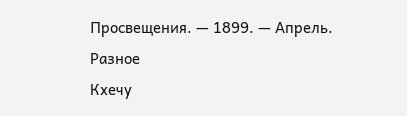Просвещения. — 1899. — Апрель.
Разное
Кхечу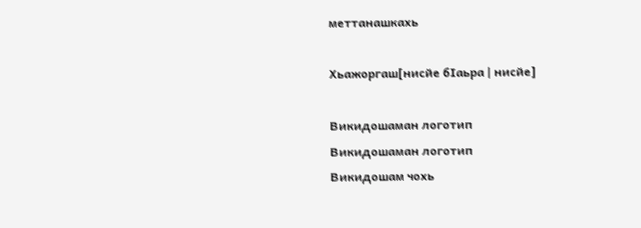меттанашкахь

Хьажоргаш[нисйе бӀаьра | нисйе]

Викидошаман логотип
Викидошаман логотип
Викидошам чохь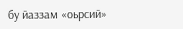бу йаззам «оьрсий»